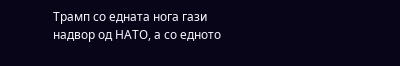Трамп со едната нога гази надвор од НАТО, а со едното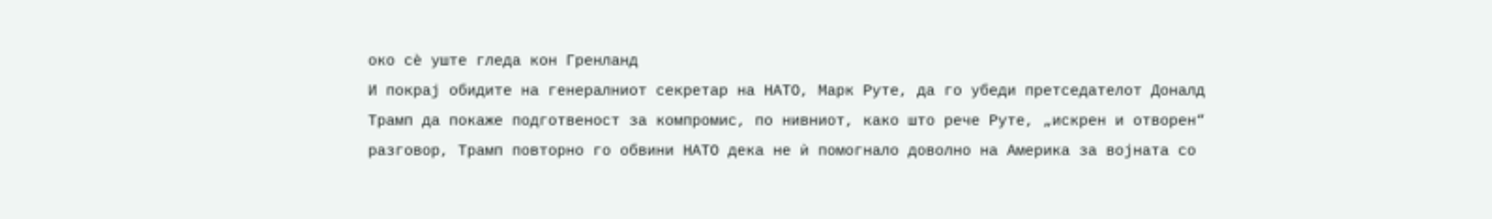око сѐ уште гледа кон Гренланд
И покрај обидите на генералниот секретар на НАТО, Марк Руте, да го убеди претседателот Доналд Трамп да покаже подготвеност за компромис, по нивниот, како што рече Руте, „искрен и отворен“ разговор, Трамп повторно го обвини НАТО дека не ѝ помогнало доволно на Америка за војната со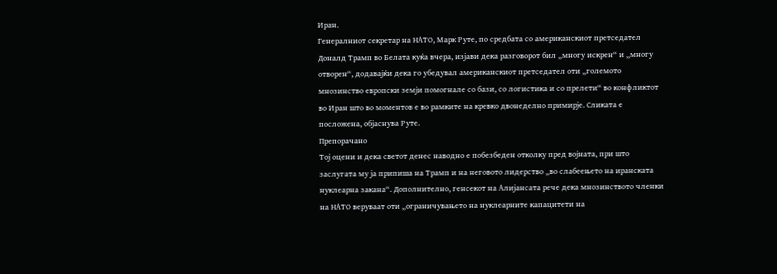Иран.
Генералниот секретар на НАТО, Марк Руте, по средбата со американскиот претседател Доналд Трамп во Белата куќа вчера, изјави дека разговорот бил „многу искрен“ и „многу отворен“, додавајќи дека го убедувал американскиот претседател оти „големото мнозинство европски земји помогнале со бази, со логистика и со прелети“ во конфликтот во Иран што во моментов е во рамките на кревко двонеделно примирје. Сликата е посложена, објаснува Руте.
Препорачано
Тој оцени и дека светот денес наводно е побезбеден отколку пред војната, при што заслугата му ја припиша на Трамп и на неговото лидерство „во слабеењето на иранската нуклеарна закана“. Дополнително, генсекот на Алијансата рече дека мнозинството членки на НАТО веруваат оти „ограничувањето на нуклеарните капацитети на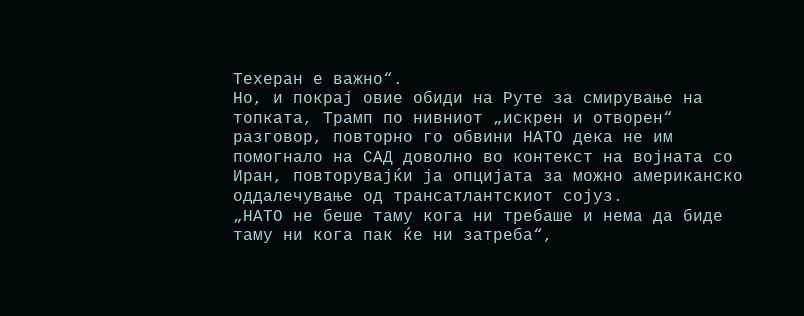Техеран е важно“.
Но, и покрај овие обиди на Руте за смирување на топката, Трамп по нивниот „искрен и отворен“ разговор, повторно го обвини НАТО дека не им помогнало на САД доволно во контекст на војната со Иран, повторувајќи ја опцијата за можно американско оддалечување од трансатлантскиот сојуз.
„НАТО не беше таму кога ни требаше и нема да биде таму ни кога пак ќе ни затреба“,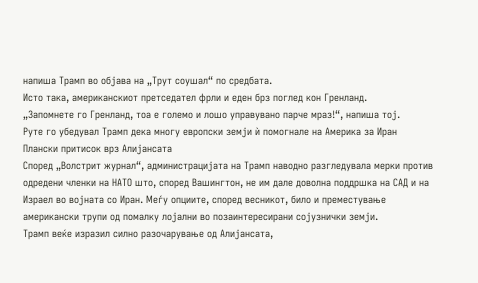напиша Трамп во објава на „Трут соушал“ по средбата.
Исто така, американскиот претседател фрли и еден брз поглед кон Гренланд.
„Запомнете го Гренланд, тоа е големо и лошо управувано парче мраз!“, напиша тој.
Руте го убедувал Трамп дека многу европски земји ѝ помогнале на Америка за Иран
Плански притисок врз Алијансата
Според „Волстрит журнал“, администрацијата на Трамп наводно разгледувала мерки против одредени членки на НАТО што, според Вашингтон, не им дале доволна поддршка на САД и на Израел во војната со Иран. Меѓу опциите, според весникот, било и преместување американски трупи од помалку лојални во позаинтересирани сојузнички земји.
Трамп веќе изразил силно разочарување од Алијансата,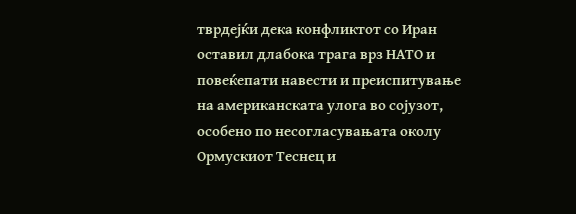тврдејќи дека конфликтот со Иран оставил длабока трага врз НАТО и повеќепати навести и преиспитување на американската улога во сојузот, особено по несогласувањата околу Ормускиот Теснец и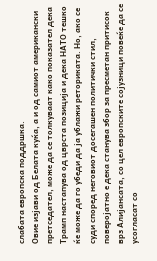слабата европска поддршка.
Овие изјави од Белата куќа, а и од самиот американски претседател, може да се толкуваат како показател дека Трамп настапува од цврста позиција и дека НАТО тешко ќе може да го убеди да ја ублажи реториката. Но, ако се суди според неговиот досегашен политички стил, поверојатно е дека станува збор за пресметан притисок врз Алијансата, со цел европските сојузници повеќе да се усогласат со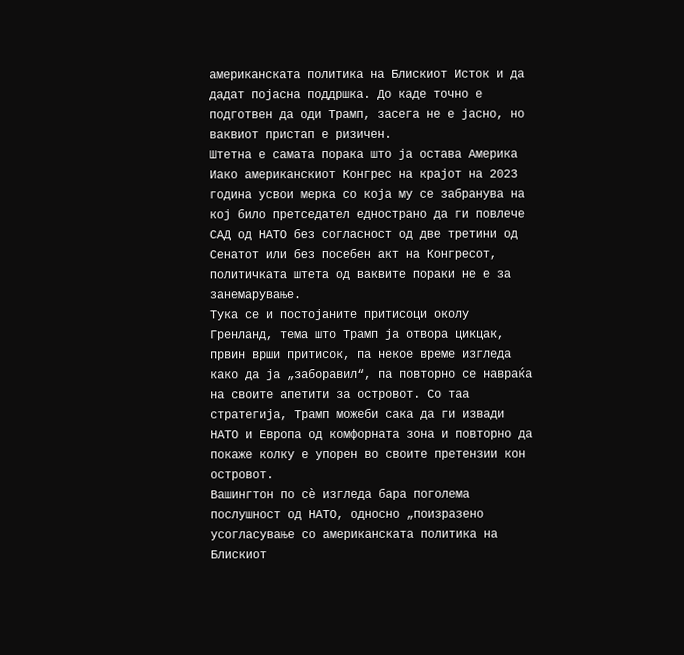американската политика на Блискиот Исток и да дадат појасна поддршка. До каде точно е подготвен да оди Трамп, засега не е јасно, но ваквиот пристап е ризичен.
Штетна е самата порака што ја остава Америка
Иако американскиот Конгрес на крајот на 2023 година усвои мерка со која му се забранува на кој било претседател еднострано да ги повлече САД од НАТО без согласност од две третини од Сенатот или без посебен акт на Конгресот, политичката штета од ваквите пораки не е за занемарување.
Тука се и постојаните притисоци околу Гренланд, тема што Трамп ја отвора цикцак, првин врши притисок, па некое време изгледа како да ја „заборавил“, па повторно се навраќа на своите апетити за островот. Со таа стратегија, Трамп можеби сака да ги извади НАТО и Европа од комфорната зона и повторно да покаже колку е упорен во своите претензии кон островот.
Вашингтон по сѐ изгледа бара поголема послушност од НАТО, односно „поизразено усогласување со американската политика на Блискиот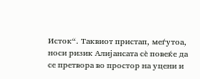Исток“. Таквиот пристап, меѓутоа, носи ризик Алијансата сè повеќе да се претвора во простор на уцени и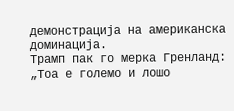демонстрација на американска доминација.
Трамп пак го мерка Гренланд: „Тоа е големо и лошо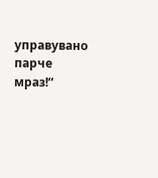управувано парче мраз!“